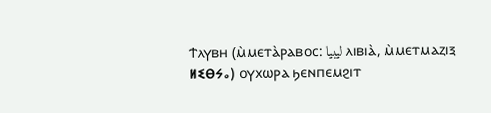Ϯⲗⲩⲃⲏ (ⲙ̀ⲙⲉⲧⲁ̀ⲣⲁⲃⲟⲥ: ليبيا ⲗⲓⲃⲓⲁ̀, ⲙ̀ⲙⲉⲧⲙⲁⲍⲓⲝ ⵍⵉⴱⵢⴰ) ⲟⲩⲭⲱⲣⲁ ϧⲉⲛⲡⲉⲙϩⲓⲧ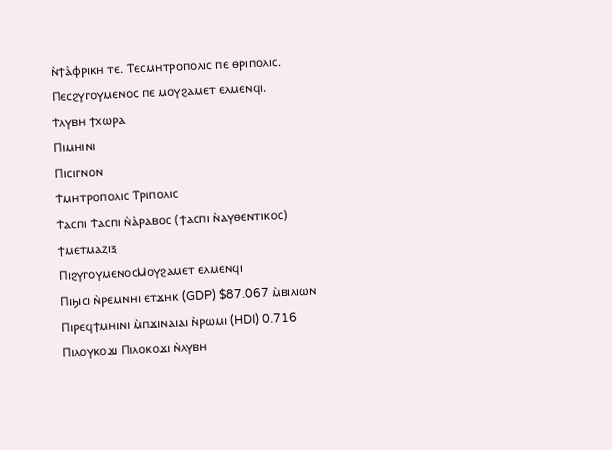ⲛ̀ϯⲁ̀ⲫⲣⲓⲕⲏ ⲧⲉ. Ⲧⲉⲥⲙⲏⲧⲣⲟⲡⲟⲗⲓⲥ ⲡⲉ ⲑⲣⲓⲡⲟⲗⲓⲥ. Ⲡⲉⲥϩⲩⲅⲟⲩⲙⲉⲛⲟⲥ ⲡⲉ ⲙⲟⲩϩⲁⲙⲉⲧ ⲉⲗⲙⲉⲛϥⲓ.
Ϯⲗⲩⲃⲏ ϯⲭⲱⲣⲁ
Ⲡⲓⲙⲏⲓⲛⲓ
Ⲡⲓⲥⲓⲅⲛⲟⲛ
Ϯⲙⲏⲧⲣⲟⲡⲟⲗⲓⲥ Ⲧⲣⲓⲡⲟⲗⲓⲥ
Ϯⲁⲥⲡⲓ Ϯⲁⲥⲡⲓ ⲛ̀ⲁ̀ⲣⲁⲃⲟⲥ (ϯⲁⲥⲡⲓ ⲛ̀ⲁⲩⲑⲉⲛⲧⲓⲕⲟⲥ)
ϯⲙⲉⲧⲙⲁⲍⲓⲝ
ⲠⲓϩⲩⲅⲟⲩⲙⲉⲛⲟⲥⲘⲟⲩϩⲁⲙⲉⲧ ⲉⲗⲙⲉⲛϥⲓ
Ⲡⲓϧⲓⲥⲓ ⲛ̀ⲣⲉⲙⲛⲏⲓ ⲉⲧϫⲏⲕ (GDP) $87.067 ⲙ̀ⲃⲓⲗⲓⲱⲛ
Ⲡⲓⲣⲉϥϯⲙⲏⲓⲛⲓ ⲙ̀ⲡϫⲓⲛⲁⲓⲁⲓ ⲛ̀ⲣⲱⲙⲓ (HDI) 0.716
Ⲡⲓⲗⲟⲩⲕⲟϫⲓ Ⲡⲓⲗⲟⲕⲟϫⲓ ⲛ̀ⲗⲩⲃⲏ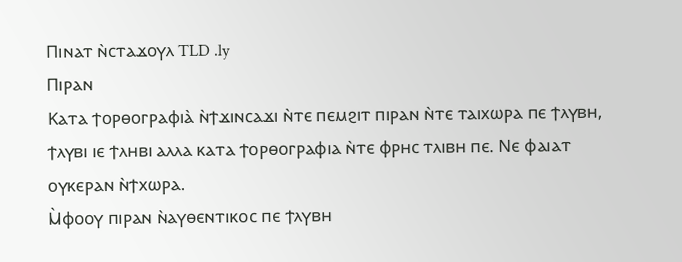Ⲡⲓⲛⲁⲧ ⲛ̀ⲥⲧⲁϫⲟⲩⲗ TLD .ly
Ⲡⲓⲣⲁⲛ
Ⲕⲁⲧⲁ ϯⲟⲣⲑⲟⲅⲣⲁⲫⲓⲁ̀ ⲛ̀ϯϫⲓⲛⲥⲁϫⲓ ⲛ̀ⲧⲉ ⲡⲉⲙϩⲓⲧ ⲡⲓⲣⲁⲛ ⲛ̀ⲧⲉ ⲧⲁⲓⲭⲱⲣⲁ ⲡⲉ ϯⲗⲩⲃⲏ, ϯⲗⲩⲃⲓ ⲓⲉ ϯⲗⲏⲃⲓ ⲁⲗⲗⲁ ⲕⲁⲧⲁ ϯⲟⲣⲑⲟⲅⲣⲁⲫⲓⲁ ⲛ̀ⲧⲉ ⲫⲣⲏⲥ ⲧⲗⲓⲃⲏ ⲡⲉ. Nⲉ ⲫⲁⲓⲁⲧ ⲟⲩⲕⲉⲣⲁⲛ ⲛ̀ϯⲭⲱⲣⲁ.
Ⲙ̀ⲫⲟⲟⲩ ⲡⲓⲣⲁⲛ ⲛ̀ⲁⲩⲑⲉⲛⲧⲓⲕⲟⲥ ⲡⲉ ϯⲗⲩⲃⲏ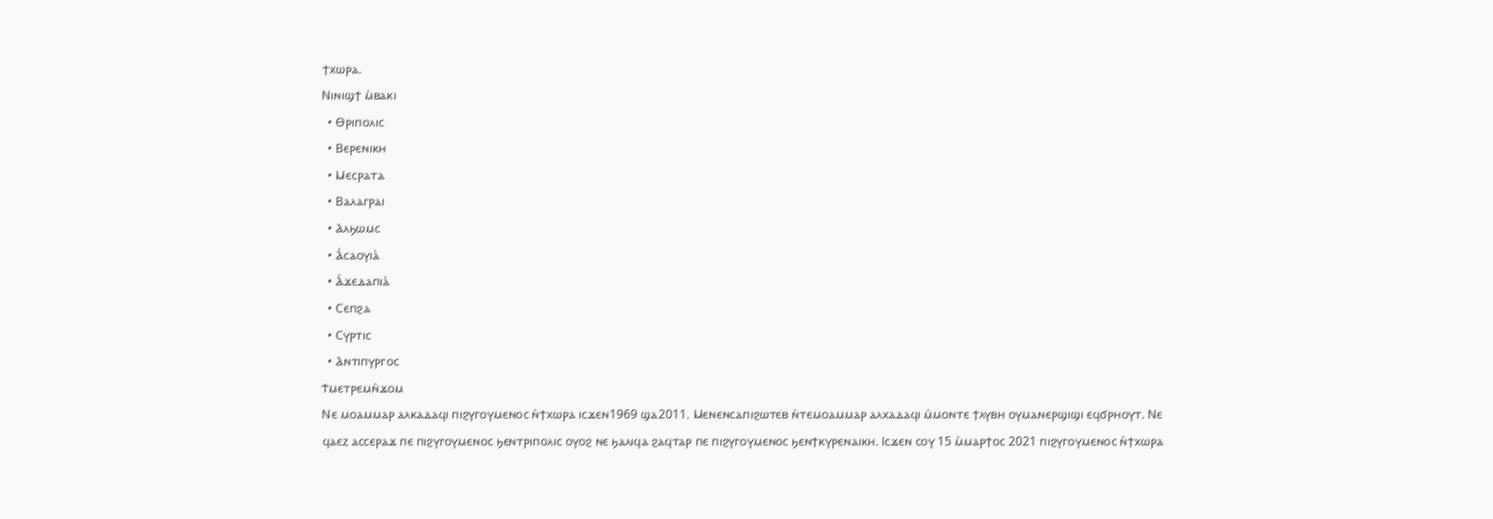ϯⲭⲱⲣⲁ.
Ⲛⲓⲛⲓϣϯ ⲙ̀ⲃⲁⲕⲓ
  • Ⲑⲣⲓⲡⲟⲗⲓⲥ
  • Ⲃⲉⲣⲉⲛⲓⲕⲏ
  • Ⲙⲉⲥⲣⲁⲧⲁ
  • Ⲃⲁⲗⲁⲅⲣⲁⲓ
  • Ⲁⲗϧⲱⲙⲥ
  • Ⲁ̀ⲥⲁⲟⲩⲓⲁ̀
  • Ⲁ̀ϫⲉⲇⲁⲡⲓⲁ̀
  • Ⲥⲉⲡϩⲁ
  • Ⲥⲩⲣⲧⲓⲥ
  • Ⲁⲛⲧⲓⲡⲩⲣⲅⲟⲥ
Ϯⲙⲉⲧⲣⲉⲙⲛ̀ϫⲟⲙ
Ⲛⲉ ⲙⲟⲁⲙⲙⲁⲣ ⲁⲗⲕⲁⲇⲁϥⲓ ⲡⲓϩⲩⲅⲟⲩⲙⲉⲛⲟⲥ ⲛ̀ϯⲭⲱⲣⲁ ⲓⲥϫⲉⲛ1969 ϣⲁ2011. Ⲙⲉⲛⲉⲛⲥⲁⲡⲓϩⲱⲧⲉⲃ ⲛ̀ⲧⲉⲙⲟⲁⲙⲙⲁⲣ ⲁⲗⲭⲁⲇⲁϥⲓ ⲙ̀ⲙⲟⲛⲧⲉ ϯⲗⲩⲃⲏ ⲟⲩⲙⲁⲛⲉⲣϣⲓϣⲓ ⲉϥϭⲣⲏⲟⲩⲧ. Ⲛⲉ ϥⲁⲉⲍ ⲁⲥⲥⲉⲣⲁϫ ⲡⲉ ⲡⲓϩⲩⲅⲟⲩⲙⲉⲛⲟⲥ ϧⲉⲛⲧⲣⲓⲡⲟⲗⲓⲥ ⲟⲩⲟϩ ⲛⲉ ϧⲁⲗⲓϥⲁ ϩⲁϥⲧⲁⲣ ⲡⲉ ⲡⲓϩⲩⲅⲟⲩⲙⲉⲛⲟⲥ ϧⲉⲛϯⲕⲩⲣⲉⲛⲁⲓⲕⲏ. Ⲓⲥϫⲉⲛ ⲥⲟⲩ 15 ⲙ̀ⲙⲁⲣϯⲟⲥ 2021 ⲡⲓϩⲩⲅⲟⲩⲙⲉⲛⲟⲥ ⲛ̀ϯⲭⲱⲣⲁ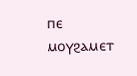ⲡⲉ ⲙⲟⲩϩⲁⲙⲉⲧ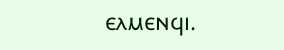ⲉⲗⲙⲉⲛϥⲓ.